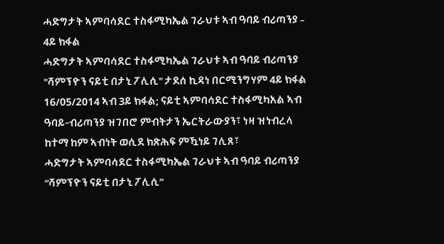ሓድግታት ኣምባሳደር ተስፋሚካኤል ገራህቱ ኣብ ዓባይ ብሪጣንያ – 4ይ ክፋል
ሓድግታት ኣምባሳደር ተስፋሚካኤል ገራህቱ ኣብ ዓባይ ብሪጣንያ "ሻምፕዮን ናይቲ በታኒ ፖሊሲ" ታደሰ ኪዳነ በርሚንግሃም 4ይ ክፋል 16/05/2014 ኣብ 3ይ ክፋል; ናይቲ ኣምባሳደር ተስፋሚካአል ኣብ ዓባይ-ብሪጣንያ ዝገበሮ ምብትታን ኤርትራውያን፣ ነዛ ዝነብረላ ከተማ ከም ኣብነት ወሲደ ክጽሕፍ ምዃነይ ገሊጸ፣
ሓድግታት ኣምባሳደር ተስፋሚካኤል ገራህቱ ኣብ ዓባይ ብሪጣንያ
“ሻምፕዮን ናይቲ በታኒ ፖሊሲ”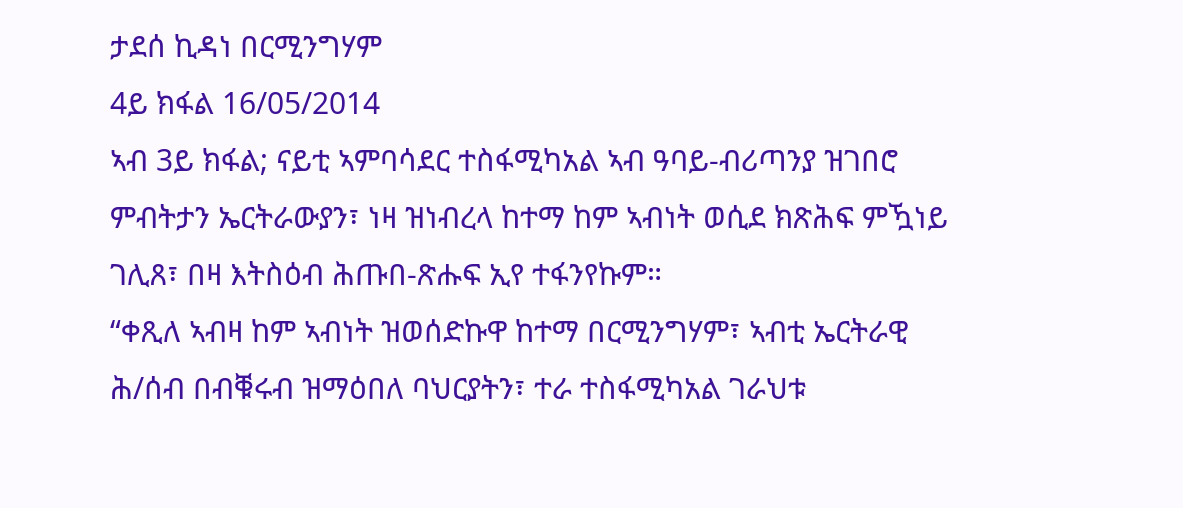ታደሰ ኪዳነ በርሚንግሃም
4ይ ክፋል 16/05/2014
ኣብ 3ይ ክፋል; ናይቲ ኣምባሳደር ተስፋሚካአል ኣብ ዓባይ-ብሪጣንያ ዝገበሮ ምብትታን ኤርትራውያን፣ ነዛ ዝነብረላ ከተማ ከም ኣብነት ወሲደ ክጽሕፍ ምዃነይ ገሊጸ፣ በዛ እትስዕብ ሕጡበ-ጽሑፍ ኢየ ተፋንየኩም።
“ቀጺለ ኣብዛ ከም ኣብነት ዝወሰድኩዋ ከተማ በርሚንግሃም፣ ኣብቲ ኤርትራዊ ሕ/ሰብ በብቑሩብ ዝማዕበለ ባህርያትን፣ ተራ ተስፋሚካአል ገራህቱ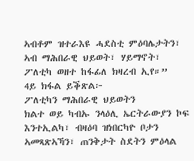ኣብቶም ዝተራእዩ ሓደስቲ ምዕባሌታትን፣ ኣብ ማሕበራዊ ህይወት፣ ሃይማኖት፣ ፖለቲካ ወዘተ ከፋፊለ ክዛረብ ኢየ።”
4ይ ክፋል ይቕጽል፦
ፖለቲካን ማሕበራዊ ህይወትን
ክልተ ወይ ካብኡ ንላዕሊ ኤርትራውያን ኮፍ እንተኢልካ፣ ብዛዕባ ዝነበርካዮ ቦታን ኣመጻጽኣኻን፣ ጠንቅታት ስደትን ምዕላል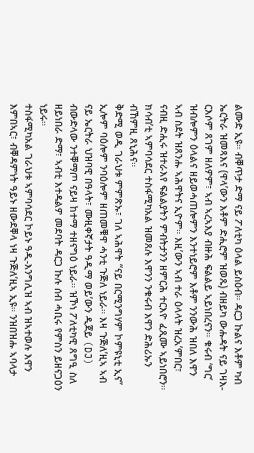ልሙድ ኢዩ። ብቐጥታ ድማ ናይ ፖለቲካ ዕላል ይስዕብ። ዳርጋ ኩልና እቶም ካብ ኤርትራ ዝመጻእና (ዋላ’ውን እቶም ድሒሮም ዝወጹ) ብዘይካ ውሑዳት ናይ ገዛእ-ርእሶም ጸገም ዘለዎም፣ ኣብ ኣረኣእያ ብዙሕ ፍልልይ ኣይነበረናን። ቁሩብ ‘ግር’ ዝብሎምን ዕላልና ዘይወሓጠሎምን እንተነይሮም እቶም ንንውሕ ዝበለ እዋን ኣብ ስደት ዝጸንሑ ኣሕዋትና ኢዮም። እዚ’ውን ኣብ ተራ ዕላላት ዝረአ’ምበር፣ ናብዚ ድሒሩ ዝተራእየ ፍልልያትን ምብትታንን ዘምርሕ ተርእዮ ፈጺሙ ኣይነበሮን። ክሳብ’ቲ ኣምባሳደር ተስፋሚካአል ዝመጸሉ እዋንን ንቁሩብ እዋን ድሕሪኡን ብኸምዚ ጸኒሕና።
ቅድሚ ወዲ ገራህቱ ምምጽኡ፣ ገለ ኣሕዋት “ናይ በርሚንግሃም ኮምዩኒቲ ኢና” ኢሎም ባዕሎም ንባዕሎም ዘጠመቑዋ ሓንቲ ጉጅለ ነይራ። እዛ ጉጅለ’ዚኣ ኣብ ናይ ኤርትራ ህዝባዊ በዓላት፣ ሙዚቀኛታት ዓዲማ ወይ’ውን ዲጀይ (DJ) ብውድላው ንተቐማጦ ናይዛ ከተማ ተዘናግዕ ነይራ። ዝኾነ ፖለቲካዊ ጸግዒ ስለ ዘይነበራ ድማ፣ ኣብቲ እተዳልዎ መደባት ዳርጋ ኩሉ ሰብ ሓቢሩ የምስን ይዘናጋዕን ነይሩ።
ተስፋሚካአል ገራህቱ ኣምባሳደር ኮይኑ ዓዲ-እንግሊዝ ኣብ ዝኣተወሉ እዋን እምበኣር፣ ብቐዳምነት ዓይኑ ዘውደቐላ ነዛ ጉጅለ’ዚኣ ኢዩ። ንዝበዝሑ ኣባላታ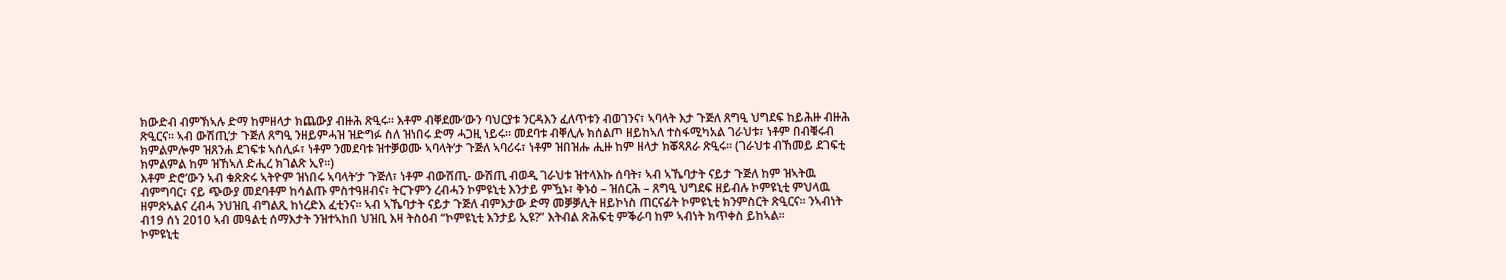ክውድብ ብምኽኣሉ ድማ ከምዘላታ ክጨውያ ብዙሕ ጽዒሩ። እቶም ብቐደሙ’ውን ባህርያቱ ንርዳእን ፈለጥቱን ብወገንና፣ ኣባላት እታ ጉጅለ ጸግዒ ህግደፍ ከይሕዙ ብዙሕ ጽዒርና። ኣብ ውሽጢ’ታ ጉጅለ ጸግዒ ንዘይምሓዝ ዝድግፉ ስለ ዝነበሩ ድማ ሓጋዚ ነይሩ። መደባቱ ብቐሊሉ ክሰልጦ ዘይከኣለ ተስፋሚካአል ገራህቱ፣ ነቶም በብቑሩብ ክምልምሎም ዝጸንሐ ደገፍቱ ኣሰሊፉ፣ ነቶም ንመደባቱ ዝተቓወሙ ኣባላት’ታ ጉጅለ ኣባሪሩ፣ ነቶም ዝበዝሑ ሒዙ ከም ዘላታ ክቖጻጸራ ጽዒሩ። (ገራህቱ ብኸመይ ደገፍቲ ክምልምል ከም ዝኸኣለ ድሒረ ክገልጽ ኢየ።)
እቶም ድሮ’ውን ኣብ ቁጽጽሩ ኣትዮም ዝነበሩ ኣባላት’ታ ጉጅለ፣ ነቶም ብውሽጢ- ውሽጢ ብወዲ ገራህቱ ዝተላእኩ ሰባት፣ ኣብ ኣኼባታት ናይታ ጉጅለ ከም ዝኣትዉ ብምግባር፣ ናይ ጭውያ መደባቶም ከሳልጡ ምስተዓዘብና፣ ትርጉምን ረብሓን ኮምዩኒቲ እንታይ ምዃኑ፣ ቅኑዕ – ዝሰርሕ – ጸግዒ ህግደፍ ዘይብሉ ኮምዩኒቲ ምህላዉ ዘምጽኣልና ረብሓ ንህዝቢ ብግልጺ ከነረድእ ፈቲንና። ኣብ ኣኼባታት ናይታ ጉጅለ ብምእታው ድማ መቓቓሊት ዘይኮነስ ጠርናፊት ኮምዩኒቲ ክንምስርት ጽዒርና። ንኣብነት ብ19 ሰነ 2010 ኣብ መዓልቲ ሰማእታት ንዝተኣከበ ህዝቢ እዛ ትስዕብ “ኮምዩኒቲ እንታይ ኢዩ?” እትብል ጽሕፍቲ ምቕራባ ከም ኣብነት ክጥቀስ ይከኣል።
ኮምዩኒቲ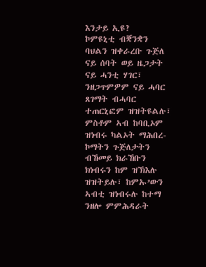እንታይ ኢዩ?
ኮምዩኒቲ ብቛንቋን ባህልን ዝቀራረቡ ጉጅለ ናይ ሰባት ወይ ዜጋታት ናይ ሓንቲ ሃገር፣ ንዘጋጥምዎም ናይ ሓባር ጸገማት ብሓባር ተጠርኒፎም ዝዝትዩልሉ፣ ምስቶም ኣብ ከባቢኦም ዝነብሩ ካልኦት ማሕበረ-ኮማትን ጉጅለታትን ብኸመይ ክራኸቡን ክነብሩን ከም ዝኽእሉ ዝዝትይሉ፣ ከምኡ’ውን ኣብቲ ዝነብሩሉ ከተማ ንዘሎ ምምሕዳራት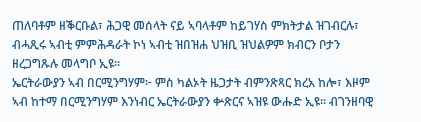ጠለባቶም ዘቕርቡል፣ ሕጋዊ መሰላት ናይ ኣባላቶም ከይገሃስ ምክትታል ዝገብርሉ፣ ብሓጺሩ ኣብቲ ምምሕዳራት ኮነ ኣብቲ ዝበዝሐ ህዝቢ ዝህልዎም ክብርን ቦታን ዘረጋግጹሉ መላግቦ ኢዩ።
ኤርትራውያን ኣብ በርሚንግሃም፦ ምስ ካልኦት ዜጋታት ብምንጽጻር ክረአ ከሎ፣ እዞም ኣብ ከተማ በርሚንግሃም እንነብር ኤርትራውያን ቍጽርና ኣዝዩ ውሑድ ኢዩ። ብገንዘባዊ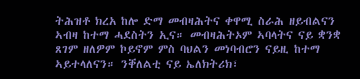ትሕዝቶ ክረአ ከሎ ድማ መብዛሕትና ቀዋሚ ስራሕ ዘይብልናን ኣብዛ ከተማ ሓደስትን ኢና። መብዛሕትኦም ኣባላትና ናይ ቋንቋ ጸገም ዘለዎም ኮይኖም ምስ ባህልን መነባብሮን ናይዚ ከተማ ኣይተላለናን። ንቐለልቲ ናይ ኤለክትሪክ፣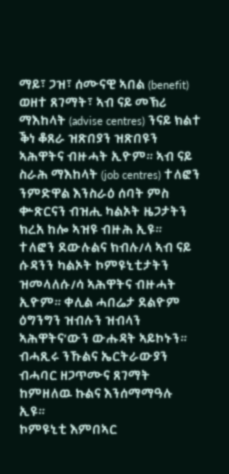ማይ፣ ጋዝ፣ ሰሙናዊ ኣበል (benefit) ወዘተ ጸገማት፣ ኣብ ናይ መኽሪ ማእከላት (advise centres) ንናይ ክልተ ቕነ ቆጸራ ዝጽበያን ዝጽበዩን ኣሕዋትና ብዙሓት ኢዮም። ኣብ ናይ ስራሕ ማእከላት (job centres) ተለፎን ንምድዋል እንስራዕ ሰባት ምስ ቍጽርናን ብዝሒ ካልኦት ዜጋታትን ክረአ ከሎ ኣዝዩ ብዙሕ ኢዩ።
ተለፎን ደውሉልና ክብሉ/ላ ኣብ ናይ ሱዳንን ካልኦት ኮምዩኒቲታትን ዝመላለሱ/ሳ ኣሕዋትና ብዙሓት ኢዮም። ቀሊል ሓበሬታ ደልዮም ዕግንግን ዝብሉን ዝብላን ኣሕዋትና’ውን ውሑዳት ኣይኮኑን። ብሓጺሩ ንኹልና ኤርትራውያን ብሓባር ዘጋጥሙና ጸገማት ከምዘለዉ ኩልና እንሰማማዓሉ ኢዩ።
ኮምዩኒቲ እምበኣር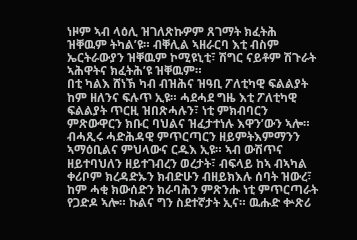ነዞም ኣብ ላዕሊ ዝገለጽኩዎም ጸገማት ክፈትሕ ዝቐዉም ትካል’ዩ። ብቐሊል ኣዘራርባ እቲ ብስም ኤርትራውያን ዝቐዉም ኮሚዩኒቲ፣ ሽግር ናይቶም ሽጉራት ኣሕዋትና ክፈትሕ’ዩ ዝቐዉም።
በቲ ካልእ ሸነኽ ካብ ብዝሕና ዝዓቢ ፖለቲካዊ ፍልልያት ከም ዘለንና ፍሉጥ ኢዩ። ሓደሓደ ግዜ እቲ ፖለቲካዊ ፍልልያት ጥርዚ ዝበጽሓሉን፣ ነቲ ምክብባርን ምጽውዋርን ክቡር ባህልና ዝፈታተነሉ እዋን’ውን ኣሎ። ብሓጺሩ ሓድሕዳዊ ምጥርጣርን ዘይምትእምማንን ኣማዕቢልና ምህላውና ርዱእ ኢዩ። ኣብ ውሽጥና ዘይተባህለን ዘይተገብረን ወረታት፣ ብፍላይ ከኣ ብኣካል ቀሪቦም ክረዳድኡን ክብድሁን ብዘይክእሉ ሰባት ዝውረ፣ ከም ሓቂ ክውሰድን ክራባሕን ምጽንሑ ነቲ ምጥርጣራት የጋድዶ ኣሎ። ኩልና ግን ስደተኛታት ኢና። ዉሑድ ቍጽሪ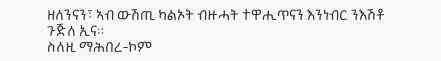ዘለንናን፣ ኣብ ውሽጢ ካልኦት ብዙሓት ተዋሒጥናን እንነብር ንእሽቶ ጉጅለ ኢና።
ስለዚ ማሕበረ-ኮም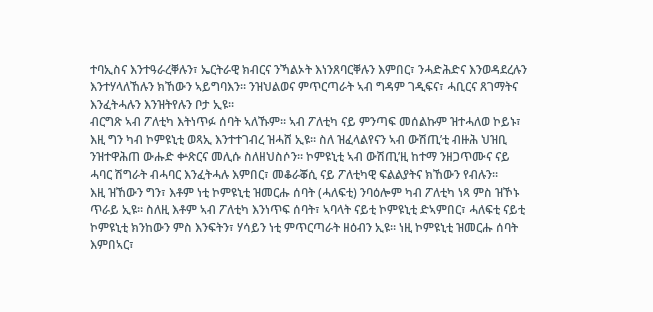ተባኢስና እንተዓራረቐሉን፣ ኤርትራዊ ክብርና ንኻልኦት እነንጸባርቐሉን እምበር፣ ንሓድሕድና እንወዳደረሉን እንተሃላለኸሉን ክኸውን ኣይግባእን። ንዝህልወና ምጥርጣራት ኣብ ግዳም ገዲፍና፣ ሓቢርና ጸገማትና እንፈትሓሉን እንዝትየሉን ቦታ ኢዩ።
ብርግጽ ኣብ ፖለቲካ እትነጥፉ ሰባት ኣለኹም። ኣብ ፖለቲካ ናይ ምንጣፍ መሰልኩም ዝተሓለወ ኮይኑ፣ እዚ ግን ካብ ኮምዩኒቲ ወጻኢ እንተተገብረ ዝሓሸ ኢዩ። ስለ ዝፈላልየናን ኣብ ውሽጢ’ቲ ብዙሕ ህዝቢ ንዝተዋሕጠ ውሑድ ቍጽርና መሊሱ ስለዘህስሶን። ኮምዩኒቲ ኣብ ውሽጢ’ዚ ከተማ ንዘጋጥሙና ናይ ሓባር ሽግራት ብሓባር እንፈትሓሉ እምበር፣ መቆራቖሲ ናይ ፖለቲካዊ ፍልልያትና ክኸውን የብሉን።
እዚ ዝኸውን ግን፣ እቶም ነቲ ኮምዩኒቲ ዝመርሑ ሰባት (ሓለፍቲ) ንባዕሎም ካብ ፖለቲካ ነጻ ምስ ዝኾኑ ጥራይ ኢዩ። ስለዚ እቶም ኣብ ፖለቲካ እንነጥፍ ሰባት፣ ኣባላት ናይቲ ኮምዩኒቲ ድኣምበር፣ ሓለፍቲ ናይቲ ኮምዩኒቲ ክንከውን ምስ እንፍትን፣ ሃሳይን ነቲ ምጥርጣራት ዘዕብን ኢዩ። ነዚ ኮምዩኒቲ ዝመርሑ ሰባት እምበኣር፣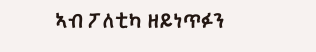ኣብ ፖለቲካ ዘይነጥፉን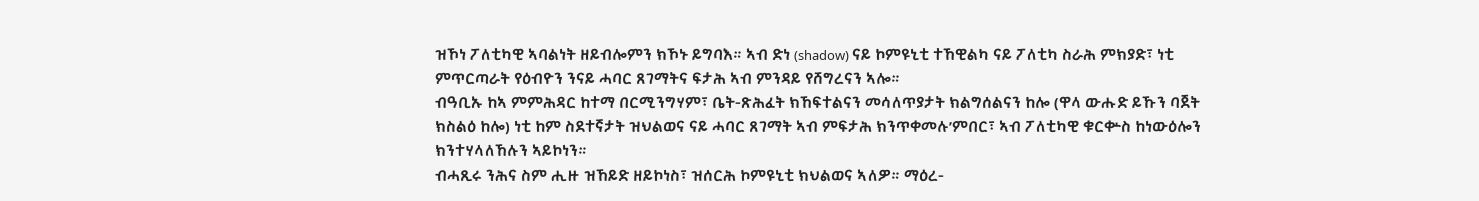ዝኾነ ፖለቲካዊ ኣባልነት ዘይብሎምን ክኾኑ ይግባእ። ኣብ ድነ (shadow) ናይ ኮምዩኒቲ ተኸዊልካ ናይ ፖለቲካ ስራሕ ምክያድ፣ ነቲ ምጥርጣራት የዕብዮን ንናይ ሓባር ጸገማትና ፍታሕ ኣብ ምንዳይ የሸግረናን ኣሎ።
ብዓቢኡ ከኣ ምምሕዳር ከተማ በርሚንግሃም፣ ቤት-ጽሕፈት ክኸፍተልናን መሳለጥያታት ክልግሰልናን ከሎ (ዋላ ውሑድ ይኹን ባጀት ክስልዕ ከሎ) ነቲ ከም ስደተኛታት ዝህልወና ናይ ሓባር ጸገማት ኣብ ምፍታሕ ክንጥቀመሉ’ምበር፣ ኣብ ፖለቲካዊ ቁርቍስ ከነውዕሎን ክንተሃላለኸሉን ኣይኮነን።
ብሓጺሩ ንሕና ስም ሒዙ ዝኸይድ ዘይኮነስ፣ ዝሰርሕ ኮምዩኒቲ ክህልወና ኣለዎ። ማዕረ-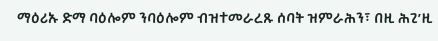ማዕሪኡ ድማ ባዕሎም ንባዕሎም ብዝተመራረጹ ሰባት ዝምራሕን፣ በዚ ሕጊ’ዚ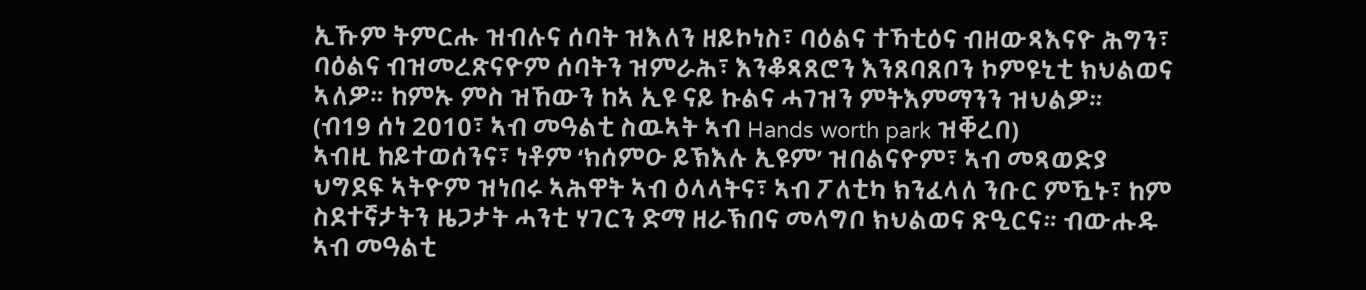ኢኹም ትምርሑ ዝብሉና ሰባት ዝእለን ዘይኮነስ፣ ባዕልና ተኻቲዕና ብዘውጻእናዮ ሕግን፣ ባዕልና ብዝመረጽናዮም ሰባትን ዝምራሕ፣ እንቆጻጸሮን እንጸባጸቦን ኮምዩኒቲ ክህልወና ኣለዎ። ከምኡ ምስ ዝኸውን ከኣ ኢዩ ናይ ኩልና ሓገዝን ምትእምማንን ዝህልዎ።
(ብ19 ሰነ 2010፣ ኣብ መዓልቲ ስዉኣት ኣብ Hands worth park ዝቐረበ)
ኣብዚ ከይተወሰንና፣ ነቶም ‘ክሰምዑ ይኽእሉ ኢዩም’ ዝበልናዮም፣ ኣብ መጻወድያ ህግደፍ ኣትዮም ዝነበሩ ኣሕዋት ኣብ ዕላላትና፣ ኣብ ፖለቲካ ክንፈላለ ንቡር ምዃኑ፣ ከም ስደተኛታትን ዜጋታት ሓንቲ ሃገርን ድማ ዘራኽበና መላግቦ ክህልወና ጽዒርና። ብውሑዱ ኣብ መዓልቲ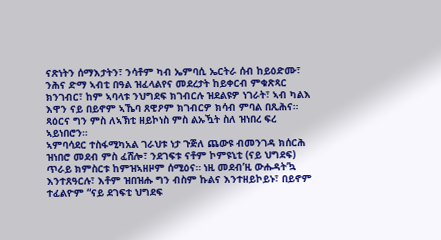ናጽነትን ሰማእታትን፣ ንሳቶም ካብ ኤምባሲ ኤርትራ ሰብ ከይዕድሙ፣ ንሕና ድማ ኣብቲ በዓል ዝፈላልየና መደረታት ከይቀርብ ምቁጽጻር ክንገብር፣ ከም ኣባላቱ ንህግደፍ ክገብርሉ ዝደልዩዎ ነገራት፣ ኣብ ካልእ እዋን ናይ በይኖም ኣኼባ ጸዊዖም ክገብርዎ ክሳብ ምባል በጺሕና። ጻዕርና ግን ምስ ለኣኽቲ ዘይኮነስ ምስ ልኡዃት ስለ ዝነበረ ፍረ ኣይነበሮን።
ኣምባሳደር ተስፋሚካአል ገራህቱ ነታ ጉጅለ ጨውዩ ብመንገዳ ክሰርሕ ዝነበሮ መደብ ምስ ፈሸሎ፣ ንደገፍቱ ናቶም ኮምዩኒቲ (ናይ ህግደፍ) ጥራይ ክምስርቱ ከምዝኣዘዞም ሰሚዕና። ነዚ መደብ’ዚ ውሑዳት’ኳ እንተጸዓርሉ፣ እቶም ዝበዝሑ ግን ብስም ኩልና እንተዘይኮይኑ፣ በይኖም ተፈልዮም “ናይ ደገፍቲ ህግደፍ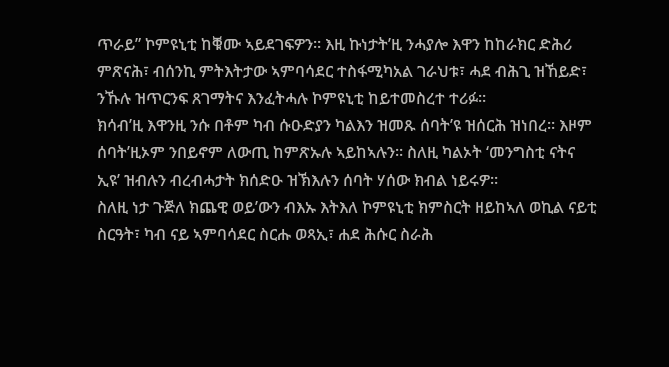ጥራይ” ኮምዩኒቲ ከቑሙ ኣይደገፍዎን። እዚ ኩነታት’ዚ ንሓያሎ እዋን ከከራክር ድሕሪ ምጽናሕ፣ ብሰንኪ ምትእትታው ኣምባሳደር ተስፋሚካአል ገራህቱ፣ ሓደ ብሕጊ ዝኸይድ፣ ንኹሉ ዝጥርንፍ ጸገማትና እንፈትሓሉ ኮምዩኒቲ ከይተመስረተ ተሪፉ።
ክሳብ’ዚ እዋንዚ ንሱ በቶም ካብ ሱዑድያን ካልእን ዝመጹ ሰባት’ዩ ዝሰርሕ ዝነበረ። እዞም ሰባት’ዚኦም ንበይኖም ለውጢ ከምጽኡሉ ኣይከኣሉን። ስለዚ ካልኦት ‘መንግስቲ ናትና ኢዩ’ ዝብሉን ብረብሓታት ክሰድዑ ዝኽእሉን ሰባት ሃሰው ክብል ነይሩዎ።
ስለዚ ነታ ጉጅለ ክጨዊ ወይ’ውን ብእኡ እትእለ ኮምዩኒቲ ክምስርት ዘይከኣለ ወኪል ናይቲ ስርዓት፣ ካብ ናይ ኣምባሳደር ስርሑ ወጻኢ፣ ሐደ ሕሱር ስራሕ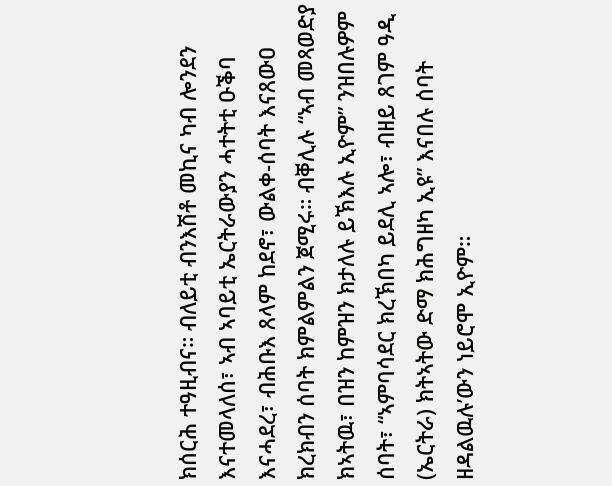ክሰርሕ ተዓዚብና። ብለይቲ ብንእሽቶ መኪና ካብ ሎንደን እናተመላለሰ፣ ኣብ ኣባይቲ ኤርትራውያን ሓተትቲ ዑቕባ እናሓደረ፣ ብሕቡእ ጸላም ከደኖ፣ ውልቀ-ሰባት እናጸውዐ ክረክብን ሰባት ክምልምልን ጀሚሩ። ብቐሊሉ “ኣብ መጻወድያ ክኣትዉ፣ በዝን ከምዝን ክታለሉ ይኽእሉ ኢዮም” ንዝበሉዎም ሰባት፣ “ኣምባሳደር ክረኽበካ ይደሊ ኣሎ፣ ብዘይ ጸገም ዓዲ (ኤርትራ) ክትኣትው ድማ ክሕግዘካ ኢዩ” እናበሉ ሰባት ዘዳልዉሉ’ውን ነይሮሞ ኢዮም።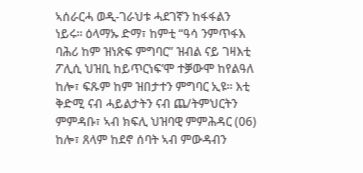ኣሰራርሓ ወዲ-ገራህቱ ሓደገኛን ከፋፋልን ነይሩ። ዕላማኡ ድማ፣ ከምቲ “ዓሳ ንምጥፋእ ባሕሪ ከም ዝነጽፍ ምግባር” ዝብል ናይ ገዛእቲ ፖሊሲ ህዝቢ ከይጥርነፍ’ሞ ተቓውሞ ከየልዓለ ከሎ፣ ፍጹም ከም ዝበታተን ምግባር ኢዩ። እቲ ቅድሚ ናብ ሓይልታትን ናብ ጨ/ትምህርትን ምምዳቡ፣ ኣብ ክፍሊ ህዝባዊ ምምሕዳር (06) ከሎ፣ ጸላም ከደኖ ሰባት ኣብ ምውዳብን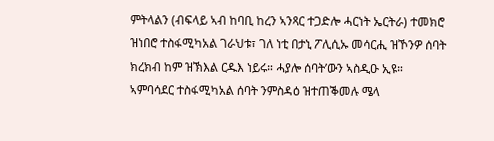ምትላልን (ብፍላይ ኣብ ከባቢ ከረን ኣንጻር ተጋድሎ ሓርነት ኤርትራ) ተመክሮ ዝነበሮ ተስፋሚካአል ገራህቱ፣ ገለ ነቲ በታኒ ፖሊሲኡ መሳርሒ ዝኾንዎ ሰባት ክረክብ ከም ዝኽእል ርዱእ ነይሩ። ሓያሎ ሰባት’ውን ኣስዲዑ ኢዩ።
ኣምባሳደር ተስፋሚካአል ሰባት ንምስዳዕ ዝተጠቕመሉ ሜላ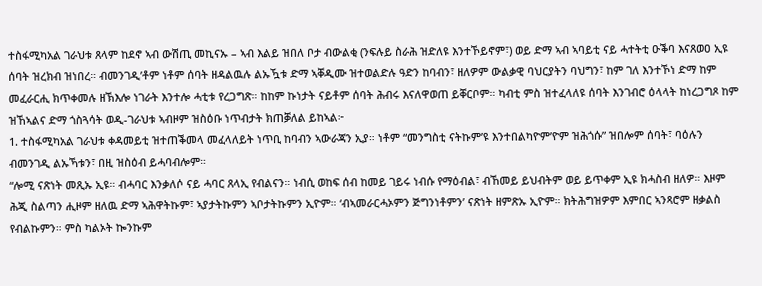ተስፋሚካአል ገራህቱ ጸላም ከደኖ ኣብ ውሽጢ መኪናኡ – ኣብ እልይ ዝበለ ቦታ ብውልቂ (ንፍሉይ ስራሕ ዝድለዩ እንተኾይኖም፣) ወይ ድማ ኣብ ኣባይቲ ናይ ሓተትቲ ዑቕባ እናጸወዐ ኢዩ ሰባት ዝረክብ ዝነበረ። ብመንገዲ’ቶም ነቶም ሰባት ዘዳልዉሉ ልኡዃቱ ድማ ኣቐዲሙ ዝተወልድሉ ዓድን ከባብን፣ ዘለዎም ውልቃዊ ባህርያትን ባህግን፣ ከም ገለ እንተኾነ ድማ ከም መፈራርሒ ክጥቀመሉ ዘኽእሎ ነገራት እንተሎ ሓቲቱ የረጋግጽ። ከከም ኩነታት ናይቶም ሰባት ሕብሩ እናለዋወጠ ይቐርቦም። ካብቲ ምስ ዝተፈላለዩ ሰባት እንገብሮ ዕላላት ከነረጋግጾ ከም ዝኸኣልና ድማ ጎስጓሳት ወዲ-ገራህቱ ኣብዞም ዝስዕቡ ነጥብታት ክጠቓለል ይከኣል፦
1. ተስፋሚካአል ገራህቱ ቀዳመይቲ ዝተጠቕመላ መፈላለይት ነጥቢ ከባብን ኣውራጃን ኢያ። ነቶም “መንግስቲ ናትኩም’ዩ እንተበልካዮም’ዮም ዝሕጎሱ” ዝበሎም ሰባት፣ ባዕሉን ብመንገዲ ልኡኻቱን፣ በዚ ዝስዕብ ይሓባብሎም።
“ሎሚ ናጽነት መጺኡ ኢዩ። ብሓባር እንቃለሶ ናይ ሓባር ጸላኢ የብልናን። ነብሲ ወከፍ ሰብ ከመይ ገይሩ ነብሱ የማዕብል፣ ብኸመይ ይህብትም ወይ ይጥቀም ኢዩ ክሓስብ ዘለዎ። እዞም ሕጂ ስልጣን ሒዞም ዘለዉ ድማ ኣሕዋትኩም፣ ኣያታትኩምን ኣቦታትኩምን ኢዮም። ‘ብኣመራርሓኦምን ጅግንነቶምን’ ናጽነት ዘምጽኡ ኢዮም። ክትሕግዝዎም እምበር ኣንጻሮም ዘቃልስ የብልኩምን። ምስ ካልኦት ኰንኩም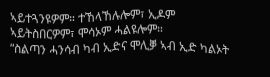ኣይተጓንዩዎም። ተኸላኸሉሎም፣ ኢዶም ኣይትስበርዎም፣ ሞሳኦም ሓልዩሎም።
“ስልጣን ሓንሳብ ካብ ኢድና ሞሊቓ ኣብ ኢድ ካልኦት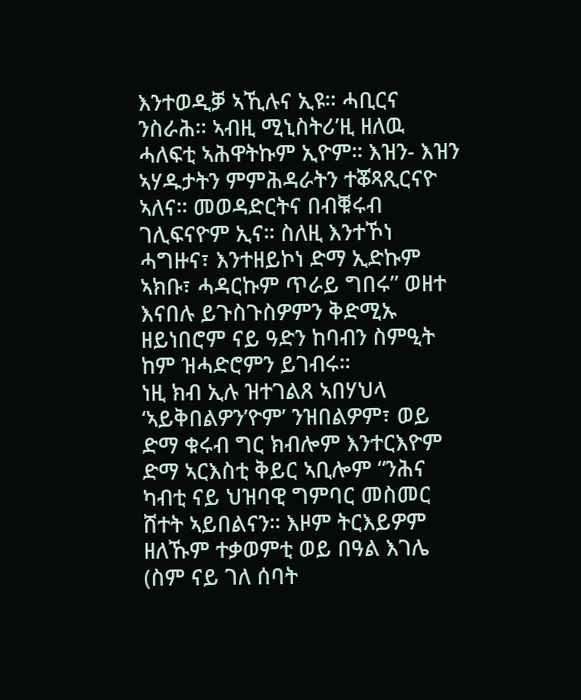እንተወዲቓ ኣኺሉና ኢዩ። ሓቢርና ንስራሕ። ኣብዚ ሚኒስትሪ’ዚ ዘለዉ ሓለፍቲ ኣሕዋትኩም ኢዮም። እዝን- እዝን ኣሃዱታትን ምምሕዳራትን ተቖጻጺርናዮ ኣለና። መወዳድርትና በብቑሩብ ገሊፍናዮም ኢና። ስለዚ እንተኾነ ሓግዙና፣ እንተዘይኮነ ድማ ኢድኩም ኣክቡ፣ ሓዳርኩም ጥራይ ግበሩ” ወዘተ እናበሉ ይጉስጉስዎምን ቅድሚኡ ዘይነበሮም ናይ ዓድን ከባብን ስምዒት ከም ዝሓድሮምን ይገብሩ።
ነዚ ክብ ኢሉ ዝተገልጸ ኣበሃህላ ‘ኣይቅበልዎን’ዮም’ ንዝበልዎም፣ ወይ ድማ ቁሩብ ግር ክብሎም እንተርእዮም ድማ ኣርእስቲ ቅይር ኣቢሎም “ንሕና ካብቲ ናይ ህዝባዊ ግምባር መስመር ሸተት ኣይበልናን። እዞም ትርእይዎም ዘለኹም ተቃወምቲ ወይ በዓል እገሌ (ስም ናይ ገለ ሰባት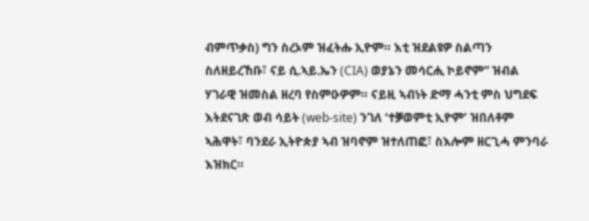ብምጥቃስ) ግን ስረኦም ዝፈትሑ ኢዮም። እቲ ዝደልዩዎ ስልጣን ስለዘይረኸቡ፣ ናይ ሲ.ኣይ.ኤን (CIA) ወያኔን መሳርሒ ኮይኖም” ዝብል ሃገራዊ ዝመስል ዘረባ የስምዑዎም። ናይዚ ኣብነት ድማ ሓንቲ ምስ ህግደፍ እትደናገጽ ወብ ሳይት (web-site) ንገለ ‘ተቓወምቲ ኢዮም’ ዝበለቶም ኣሕዋት፣ ባንደራ ኢትዮጵያ ኣብ ዝባኖም ዝተለጠፎ፣ ስእሎም ዘርጊሓ ምንባራ እዝክር።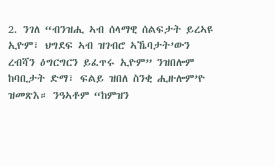2. ንገለ “ብንዝሒ ኣብ ሰላማዊ ሰልፍታት ይረኣዩ ኢዮም፣ ህግደፍ ኣብ ዝገብሮ ኣኼባታት’ውን ረብሻን ዕግርግርን ይፈጥሩ ኢዮም” ንዝበሎም ከባቢታት ድማ፣ ፍልይ ዝበለ ስንቂ ሒዙሎም’ዮ ዝመጽእ። ንዓኣቶም “ከምዝን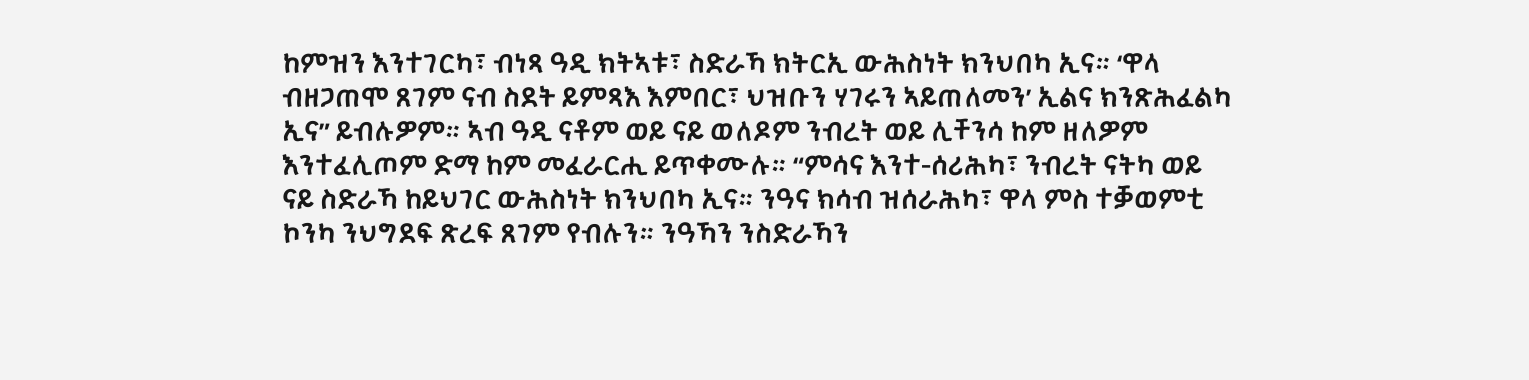ከምዝን እንተገርካ፣ ብነጻ ዓዲ ክትኣቱ፣ ስድራኻ ክትርኢ ውሕስነት ክንህበካ ኢና። ‘ዋላ ብዘጋጠሞ ጸገም ናብ ስደት ይምጻእ እምበር፣ ህዝቡን ሃገሩን ኣይጠለመን’ ኢልና ክንጽሕፈልካ ኢና” ይብሉዎም። ኣብ ዓዲ ናቶም ወይ ናይ ወለዶም ንብረት ወይ ሊቸንሳ ከም ዘለዎም እንተፈሊጦም ድማ ከም መፈራርሒ ይጥቀሙሉ። “ምሳና እንተ-ሰሪሕካ፣ ንብረት ናትካ ወይ ናይ ስድራኻ ከይህገር ውሕስነት ክንህበካ ኢና። ንዓና ክሳብ ዝሰራሕካ፣ ዋላ ምስ ተቓወምቲ ኮንካ ንህግደፍ ጽረፍ ጸገም የብሉን። ንዓኻን ንስድራኻን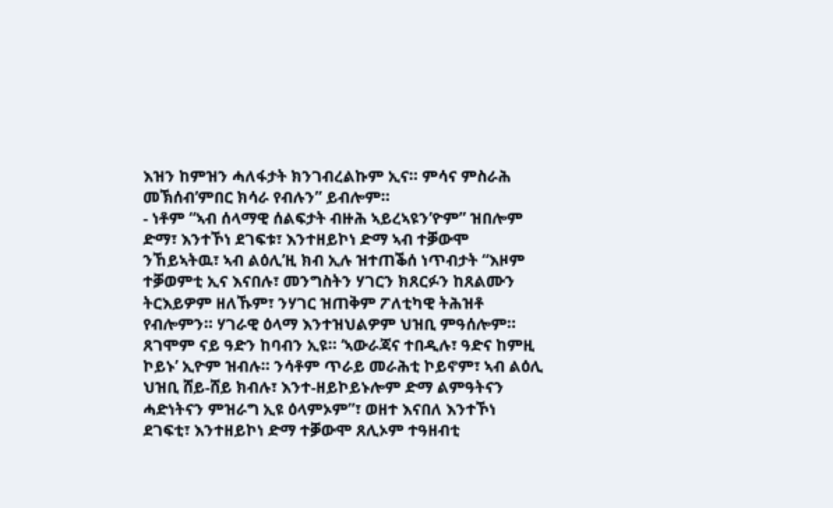እዝን ከምዝን ሓለፋታት ክንገብረልኩም ኢና። ምሳና ምስራሕ መኽሰብ’ምበር ክሳራ የብሉን” ይብሎም።
- ነቶም “ኣብ ሰላማዊ ሰልፍታት ብዙሕ ኣይረኣዩን’ዮም” ዝበሎም ድማ፣ እንተኾነ ደገፍቱ፣ እንተዘይኮነ ድማ ኣብ ተቓውሞ ንኸይኣትዉ፣ ኣብ ልዕሊ’ዚ ክብ ኢሉ ዝተጠቕሰ ነጥብታት “እዞም ተቓወምቲ ኢና እናበሉ፣ መንግስትን ሃገርን ክጸርፉን ከጸልሙን ትርእይዎም ዘለኹም፣ ንሃገር ዝጠቅም ፖለቲካዊ ትሕዝቶ የብሎምን። ሃገራዊ ዕላማ እንተዝህልዎም ህዝቢ ምዓሰሎም። ጸገሞም ናይ ዓድን ከባብን ኢዩ። ‘ኣውራጃና ተበዲሉ፣ ዓድና ከምዚ ኮይኑ’ ኢዮም ዝብሉ። ንሳቶም ጥራይ መራሕቲ ኮይኖም፣ ኣብ ልዕሊ ህዝቢ ሸይ-ሸይ ክብሉ፣ እንተ-ዘይኮይኑሎም ድማ ልምዓትናን ሓድነትናን ምዝራግ ኢዩ ዕላምኦም”፣ ወዘተ እናበለ እንተኾነ ደገፍቲ፣ እንተዘይኮነ ድማ ተቓውሞ ጸሊኦም ተዓዘብቲ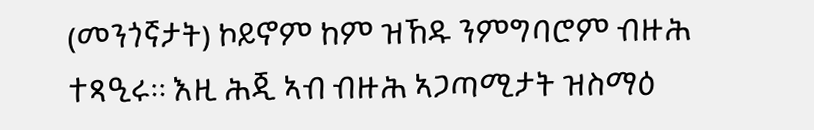(መንጎኛታት) ኮይኖም ከም ዝኸዱ ንምግባሮም ብዙሕ ተጻዒሩ። እዚ ሕጂ ኣብ ብዙሕ ኣጋጣሚታት ዝስማዕ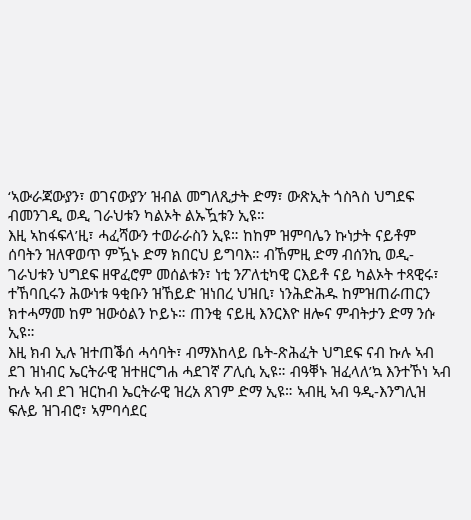‘ኣውራጃውያን፣ ወገናውያን’ ዝብል መግለጺታት ድማ፣ ውጽኢት ጎስጓስ ህግደፍ ብመንገዲ ወዲ ገራህቱን ካልኦት ልኡዃቱን ኢዩ።
እዚ ኣከፋፍላ’ዚ፣ ሓፈሻውን ተወራራስን ኢዩ። ከከም ዝምባሌን ኩነታት ናይቶም ሰባትን ዝለዋወጥ ምዃኑ ድማ ክበርህ ይግባእ። ብኸምዚ ድማ ብሰንኪ ወዲ-ገራህቱን ህግደፍ ዘዋፈሮም መሰልቱን፣ ነቲ ንፖለቲካዊ ርእይቶ ናይ ካልኦት ተጻዊሩ፣ ተኸባቢሩን ሕውነቱ ዓቂቡን ዝኸይድ ዝነበረ ህዝቢ፣ ነንሕድሕዱ ከምዝጠራጠርን ክተሓማመ ከም ዝውዕልን ኮይኑ። ጠንቂ ናይዚ እንርእዮ ዘሎና ምብትታን ድማ ንሱ ኢዩ።
እዚ ክብ ኢሉ ዝተጠቕሰ ሓሳባት፣ ብማእከላይ ቤት-ጽሕፈት ህግደፍ ናብ ኩሉ ኣብ ደገ ዝነብር ኤርትራዊ ዝተዘርግሐ ሓደገኛ ፖሊሲ ኢዩ። ብዓቐኑ ዝፈላለ’ኳ እንተኾነ ኣብ ኩሉ ኣብ ደገ ዝርከብ ኤርትራዊ ዝረአ ጸገም ድማ ኢዩ። ኣብዚ ኣብ ዓዲ-እንግሊዝ ፍሉይ ዝገብሮ፣ ኣምባሳደር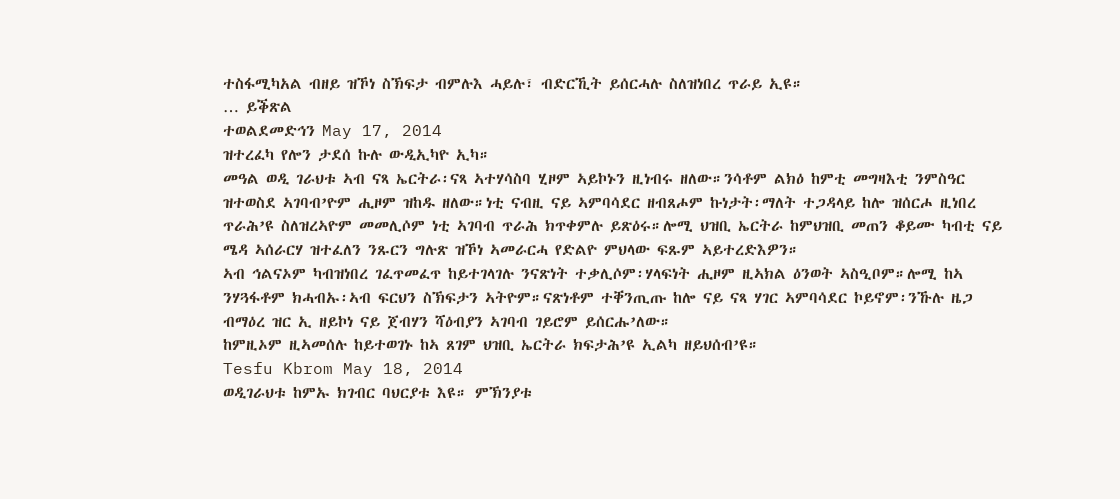ተስፋሚካአል ብዘይ ዝኾነ ስኽፍታ ብምሉእ ሓይሉ፣ ብድርኺት ይሰርሓሉ ስለዝነበረ ጥራይ ኢዩ።
… ይቕጽል
ተወልደመድኅን May 17, 2014
ዝተረፈካ የሎን ታደሰ ኩሉ ውዲኢካዮ ኢካ።
መዓል ወዲ ገራህቱ ኣብ ናጻ ኤርትራ፡ናጻ ኣተሃሳስባ ሂዞም ኣይኮኑን ዚነብሩ ዘለው።ንሳቶም ልክዕ ከምቲ መግዛእቲ ንምስዓር ዝተወስደ ኣገባብ’ዮም ሒዞም ዝከዱ ዘለው።ነቲ ናብዚ ናይ ኣምባሳደር ዘብጸሖም ኩነታት፡ማለት ተጋዳላይ ከሎ ዝሰርሖ ዚነበረ ጥራሕ’ዩ ስለዝረኣዮም መመሊሶም ነቲ ኣገባብ ጥራሕ ክጥቀምሉ ይጽዕሩ።ሎሚ ህዝቢ ኤርትራ ከምህዝቢ መጠን ቆይሙ ካብቲ ናይ ሜዳ ኣሰራርሃ ዝተፈለን ንጹርን ግሉጽ ዝኾነ ኣመራርሓ የድልዮ ምህላው ፍጹም ኣይተረድእዎን።
ኣብ ኅልናኦም ካብዝነበረ ገፈጥመፈጥ ከይተገላገሉ ንናጽነት ተቃሊሶም፡ሃላፍነት ሒዞም ዚኣክል ዕንወት ኣስዒቦም።ሎሚ ከኣ ንሃጓፋቶም ክሓብኡ፡ኣብ ፍርህን ስኽፍታን ኣትዮም።ናጽነቶም ተቐንጢጡ ከሎ ናይ ናጻ ሃገር ኣምባሳደር ኮይኖም፡ንኹሉ ዜጋ ብማዕረ ዝር ኢ ዘይኮነ ናይ ጀብሃን ሻዕብያን ኣገባብ ገይሮም ይሰርሑ’ለው።
ከምዚኦም ዚኣመሰሉ ከይተወገኑ ከኣ ጸገም ህዝቢ ኤርትራ ክፍታሕ’ዩ ኢልካ ዘይህሰብ’ዩ።
Tesfu Kbrom May 18, 2014
ወዲገራህቱ ከምኡ ክገብር ባህርያቱ እዩ። ምኽንያቱ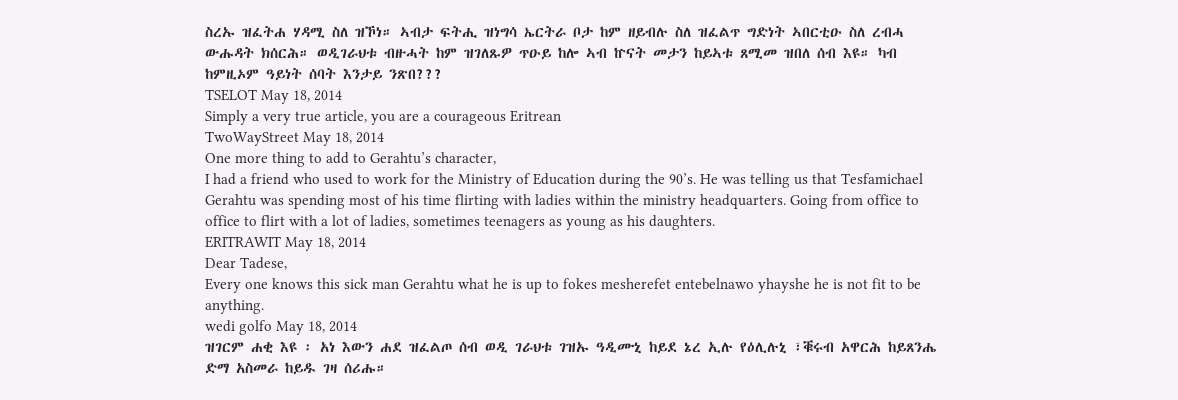ስረኡ ዝፈትሐ ሃዳሚ ስለ ዝኾነ። ኣብታ ፍትሒ ዝነግሳ ኤርትራ ቦታ ከም ዘይብሉ ስለ ዝፈልጥ ግድነት ኣበርቲዑ ስለ ረብሓ ውሑዳት ክሰርሕ። ወዲገራህቱ ብዙሓት ከም ዝገለጹዎ ጥዑይ ከሎ ኣብ ኵናት መታን ከይኣቱ ጸሚመ ዝበለ ሰብ እዩ። ካብ ከምዚኦም ዓይነት ሰባት እንታይ ንጽበ???
TSELOT May 18, 2014
Simply a very true article, you are a courageous Eritrean
TwoWayStreet May 18, 2014
One more thing to add to Gerahtu’s character,
I had a friend who used to work for the Ministry of Education during the 90’s. He was telling us that Tesfamichael Gerahtu was spending most of his time flirting with ladies within the ministry headquarters. Going from office to office to flirt with a lot of ladies, sometimes teenagers as young as his daughters.
ERITRAWIT May 18, 2014
Dear Tadese,
Every one knows this sick man Gerahtu what he is up to fokes mesherefet entebelnawo yhayshe he is not fit to be anything.
wedi golfo May 18, 2014
ዝገርም ሐቂ እዩ ፡ አነ እውን ሐደ ዝፈልጦ ሰብ ወዲ ገራህቱ ገዝኡ ዓዲሙኒ ከይደ ኔረ ኢሉ የዕሊሉኒ ፣ቑሩብ አዋርሕ ከይጸንሔ ድማ አስመራ ከይዱ ገዛ ሰሪሑ።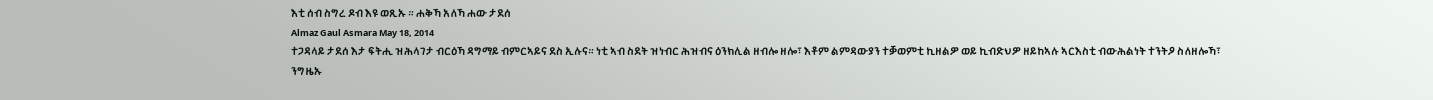እቲ ሰብ ስግረ ዶብ እዩ ወጺኡ ። ሐቅኻ አለኻ ሐው ታደሰ
Almaz Gaul Asmara May 18, 2014
ተጋዳላይ ታደሰ እታ ፍትሒ ዝሕላገታ ብርዕኻ ዳግማይ ብምርኣይና ደስ ኢሉና። ነቲ ኣብ ስደት ዝነብር ሕዝብና ዕንክሊል ዘብሎ ዘሎ፣ እቶም ልምዳውያን ተቓወምቲ ኪዘልዎ ወይ ኪብድህዎ ዘይከኣሉ ኣርእስቲ ብውሕልነት ተንትዖ ስለዘሎኻ፣ ንግዜኡ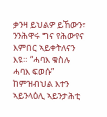ቃንዛ ይህልዎ ይኸውን፣ ንንሕዋሩ ግና የሕውየና እምበር ኣይቀትለናን እዩ። “ሓባእ ቁስሉ ሓባእ ፍወሱ” ከምዝብህል እተን ኣይንላዕሊ ኣይንታሕቲ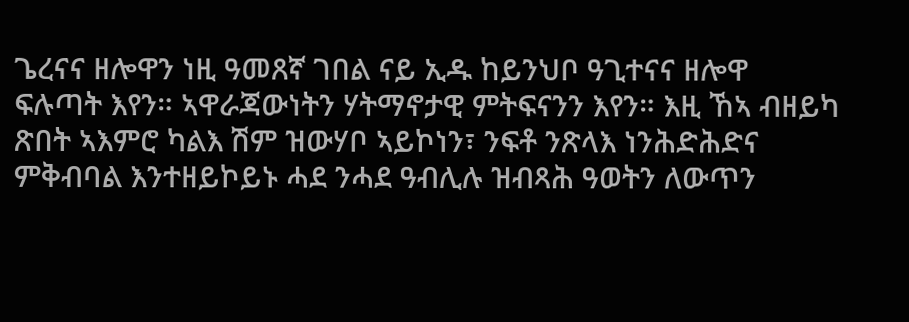ጌረናና ዘሎዋን ነዚ ዓመጸኛ ገበል ናይ ኢዱ ከይንህቦ ዓጊተናና ዘሎዋ ፍሉጣት እየን። ኣዋራጃውነትን ሃትማኖታዊ ምትፍናንን እየን። እዚ ኸኣ ብዘይካ ጽበት ኣእምሮ ካልእ ሽም ዝውሃቦ ኣይኮነን፣ ንፍቶ ንጽላእ ነንሕድሕድና ምቅብባል እንተዘይኮይኑ ሓደ ንሓደ ዓብሊሉ ዝብጻሕ ዓወትን ለውጥን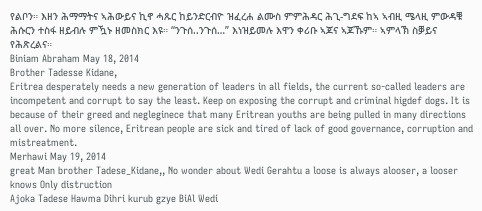የልቦን። እዘን ሕማማትና ኣሕውይና ኪኖ ሓጹር ከይንድርብዮ ዝፈረሐ ልሙስ ምምሕዳር ሕጊ-ግደፍ ከኣ ኣብዚ ሜላዚ ምውዳቑ ሕሱርን ተስፋ ዘይብሉ ምዃኑ ዘመስክር እዩ። “ንጉሰ..ንጉሰ…” እነዝይመሉ እዋን ቀሪቡ ኣጆና ኣጆኹም። ኣምላኽ ስቓይና የሕጽረልና።
Biniam Abraham May 18, 2014
Brother Tadesse Kidane,
Eritrea desperately needs a new generation of leaders in all fields, the current so-called leaders are incompetent and corrupt to say the least. Keep on exposing the corrupt and criminal higdef dogs. It is because of their greed and negleginece that many Eritrean youths are being pulled in many directions all over. No more silence, Eritrean people are sick and tired of lack of good governance, corruption and mistreatment.
Merhawi May 19, 2014
great Man brother Tadese_Kidane,, No wonder about Wedi Gerahtu a loose is always alooser, a looser knows Only distruction
Ajoka Tadese Hawma Dihri kurub gzye BiAl Wedi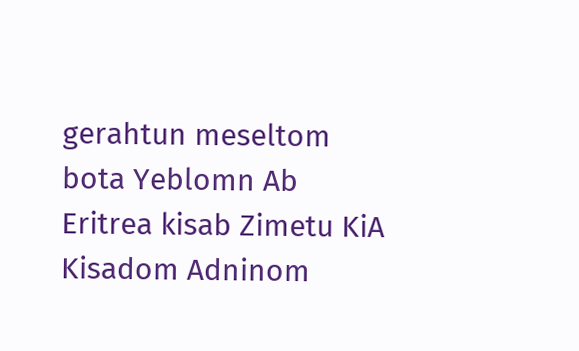gerahtun meseltom bota Yeblomn Ab Eritrea kisab Zimetu KiA Kisadom Adninom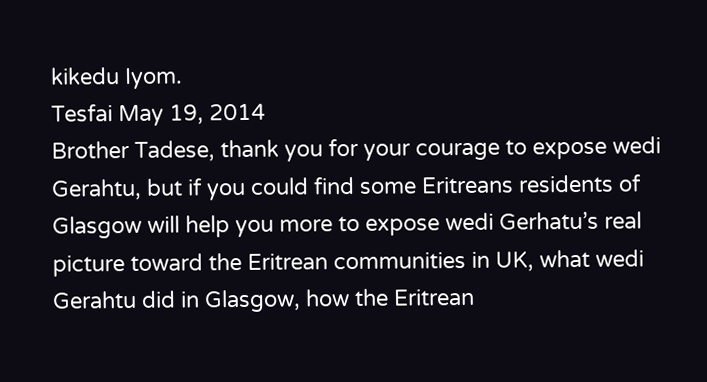kikedu Iyom.
Tesfai May 19, 2014
Brother Tadese, thank you for your courage to expose wedi Gerahtu, but if you could find some Eritreans residents of Glasgow will help you more to expose wedi Gerhatu’s real picture toward the Eritrean communities in UK, what wedi Gerahtu did in Glasgow, how the Eritrean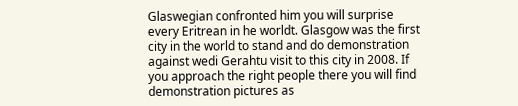Glaswegian confronted him you will surprise every Eritrean in he worldt. Glasgow was the first city in the world to stand and do demonstration against wedi Gerahtu visit to this city in 2008. If you approach the right people there you will find demonstration pictures as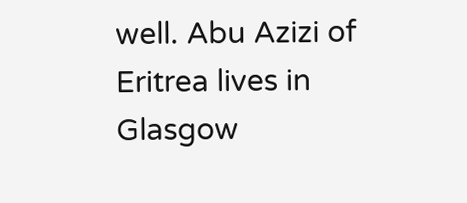well. Abu Azizi of Eritrea lives in Glasgow